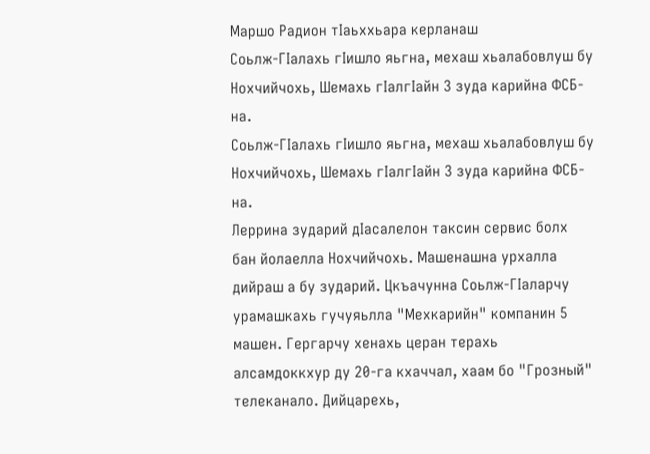Маршо Радион тIаьххьара керланаш
Соьлж-ГIалахь гIишло яьгна, мехаш хьалабовлуш бу Нохчийчохь, Шемахь гIалгIайн 3 зуда карийна ФСБ-на.
Соьлж-ГIалахь гIишло яьгна, мехаш хьалабовлуш бу Нохчийчохь, Шемахь гIалгIайн 3 зуда карийна ФСБ-на.
Леррина зударий дIасалелон таксин сервис болх бан йолаелла Нохчийчохь. Машенашна урхалла дийраш а бу зударий. Цкъачунна Соьлж-ГIаларчу урамашкахь гучуяьлла "Мехкарийн" компанин 5 машен. Гергарчу хенахь церан терахь алсамдоккхур ду 20-га кхаччал, хаам бо "Грозный" телеканало. Дийцарехь,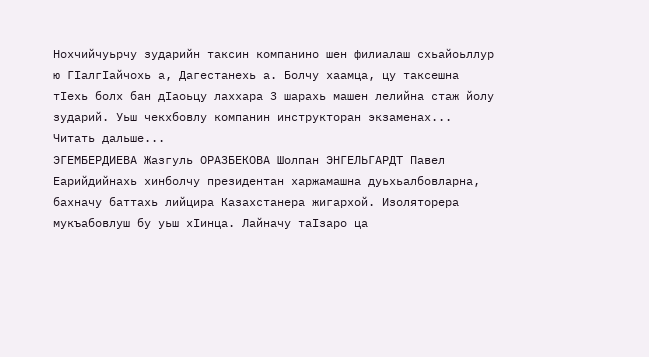Нохчийчуьрчу зударийн таксин компанино шен филиалаш схьайоьллур ю ГIалгIайчохь а, Дагестанехь а. Болчу хаамца, цу таксешна тIехь болх бан дIаоьцу лаххара 3 шарахь машен лелийна стаж йолу зударий. Уьш чекхбовлу компанин инструкторан экзаменах... Читать дальше...
ЭГЕМБЕРДИЕВА Жазгуль ОРАЗБЕКОВА Шолпан ЭНГЕЛЬГАРДТ Павел Еарийдийнахь хинболчу президентан харжамашна дуьхьалбовларна, бахначу баттахь лийцира Казахстанера жигархой. Изоляторера мукъабовлуш бу уьш хIинца. Лайначу таIзаро ца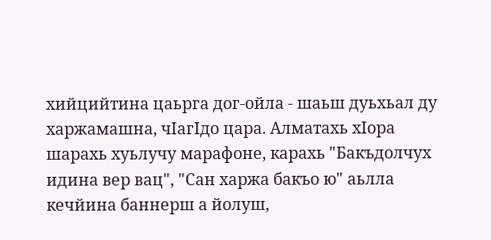хийцийтина цаьрга дог-ойла - шаьш дуьхьал ду харжамашна, чIагIдо цара. Алматахь хIора шарахь хуьлучу марафоне, карахь "Бакъдолчух идина вер вац", "Сан харжа бакъо ю" аьлла кечйина баннерш а йолуш,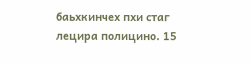баьхкинчех пхи стаг лецира полицино. 15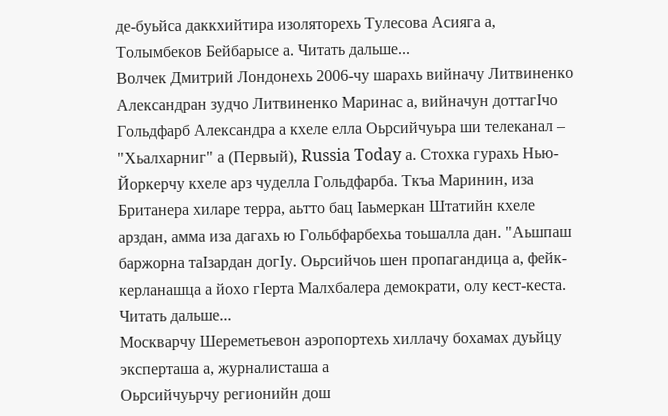де-буьйса даккхийтира изоляторехь Тулесова Асияга а, Толымбеков Бейбарысе а. Читать дальше...
Волчек Дмитрий Лондонехь 2006-чу шарахь вийначу Литвиненко Александран зудчо Литвиненко Маринас а, вийначун доттагIчо Гольдфарб Александра а кхеле елла Оьрсийчуьра ши телеканал – "Хьалхарниг" а (Первый), Russia Today а. Стохка гурахь Нью-Йоркерчу кхеле арз чуделла Гольдфарба. Ткъа Маринин, иза Британера хиларе терра, аьтто бац Iаьмеркан Штатийн кхеле арздан, амма иза дагахь ю Гольбфарбехьа тоьшалла дан. "Аьшпаш баржорна таIзардан догIу. Оьрсийчоь шен пропагандица а, фейк-керланашца а йохо гIерта Малхбалера демократи, олу кест-кеста. Читать дальше...
Москварчу Шереметьевон аэропортехь хиллачу бохамах дуьйцу эксперташа а, журналисташа а
Оьрсийчуьрчу регионийн дош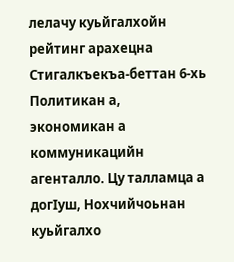лелачу куьйгалхойн рейтинг арахецна Стигалкъекъа-беттан 6-хь Политикан а, экономикан а коммуникацийн агенталло. Цу талламца а догIуш, Нохчийчоьнан куьйгалхо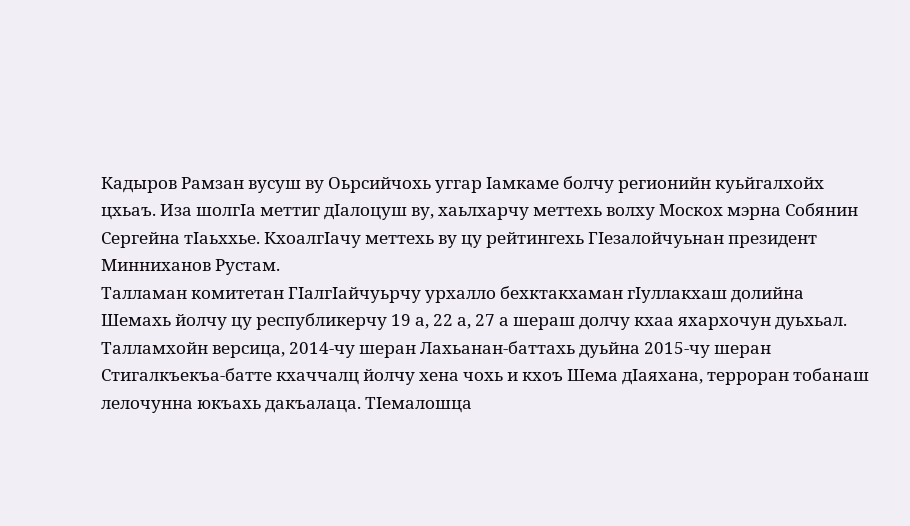Кадыров Рамзан вусуш ву Оьрсийчохь уггар Iамкаме болчу регионийн куьйгалхойх цхьаъ. Иза шолгIа меттиг дIалоцуш ву, хаьлхарчу меттехь волxу Москох мэрна Собянин Сергейна тIаьххье. КхоалгIачу меттехь ву цу рейтингехь ГIезалойчуьнан президент Минниханов Рустам.
Талламан комитетан ГIалгIайчуьрчу урхалло бехктакхаман гIуллакхаш долийна Шемахь йолчу цу республикерчу 19 а, 22 а, 27 а шераш долчу кхаа яхархочун дуьхьал. Талламхойн версица, 2014-чу шеран Лахьанан-баттахь дуьйна 2015-чу шеран Стигалкъекъа-батте кхаччалц йолчу хена чохь и кхоъ Шема дIаяхана, терроран тобанаш лелочунна юкъахь дакъалаца. ТIемалошца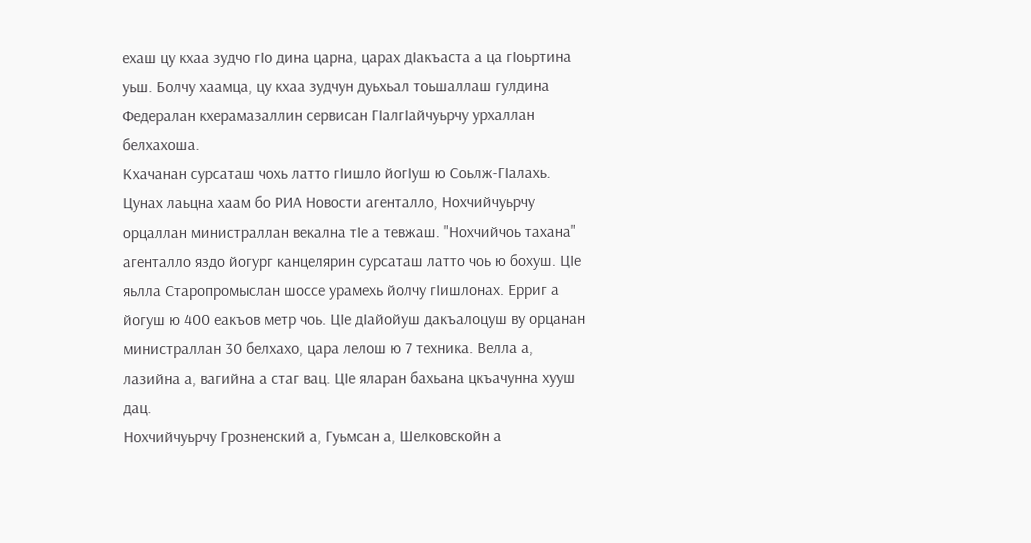ехаш цу кхаа зудчо гIо дина царна, царах дIакъаста а ца гIоьртина уьш. Болчу хаамца, цу кхаа зудчун дуьхьал тоьшаллаш гулдина Федералан кхерамазаллин сервисан ГIалгIайчуьрчу урхаллан белхахоша.
Кхачанан сурсаташ чохь латто гIишло йогIуш ю Соьлж-ГIалахь. Цунах лаьцна хаам бо РИА Новости агенталло, Нохчийчуьрчу орцаллан министраллан векална тIе а тевжаш. "Нохчийчоь тахана" агенталло яздо йогург канцелярин сурсаташ латто чоь ю бохуш. ЦIе яьлла Старопромыслан шоссе урамехь йолчу гIишлонах. Ерриг а йогуш ю 400 еакъов метр чоь. ЦIе дIайойуш дакъалоцуш ву орцанан министраллан 30 белхахо, цара лелош ю 7 техника. Велла а, лазийна а, вагийна а стаг вац. ЦIе яларан бахьана цкъачунна хууш дац.
Нохчийчуьрчу Грозненский а, Гуьмсан а, Шелковскойн а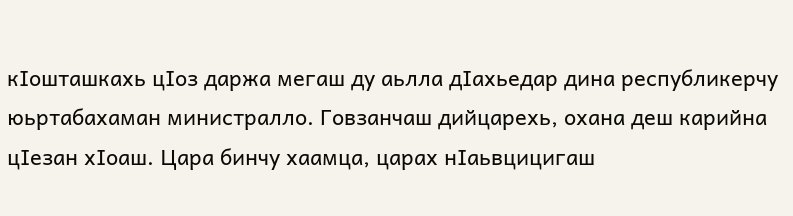кIошташкахь цIоз даржа мегаш ду аьлла дIахьедар дина республикерчу юьртабахаман министралло. Говзанчаш дийцарехь, охана деш карийна цӀезан хIоаш. Цара бинчу хаамца, царах нӀаьвцицигаш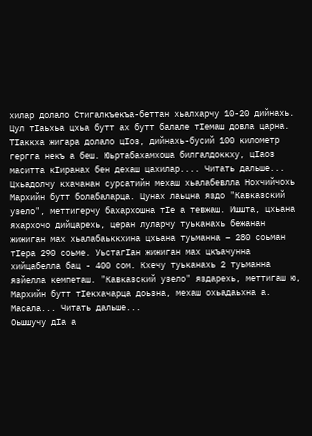хилар долало Стигалкъекъа-беттан хьалхарчу 10-20 дийнахь. Цул тIаьхьа цхьа бутт ах бутт балале тIемаш довла царна. ТIаккха жигара долало цIоз, дийнахь-бусий 100 километр гергга некъ а беш. Юьртабахамхоша билгалдоккху, цIаоз маситта кIиранах бен дехаш цахилар.... Читать дальше...
Цхьадолчу кхачанан сурсатийн мехаш хьалабевлла Нохчийчохь Мархийн бутт болабаларца. Цунах лаьцна яздо "Кавказский узело", меттигерчу бахархошна тIе а тевжаш. Ишшта, цхьана яхархочо дийцарехь, церан луларчу туьканахь бежанан жижиган мах хьалабаьккхина цхьана туьманна – 280 соьман тIера 290 соьме. УьстагIан жижиган мах цкъачунна хийцабелла бац - 400 сом. Кхечу туьканахь 2 туьманна язйелла кемпеташ. "Кавказский узело" яздарехь, меттигаш ю, Мархийн бутт тIекхачарца доьзна, мехаш охьадаьхна а. Масала... Читать дальше...
Оьшшучу дIа а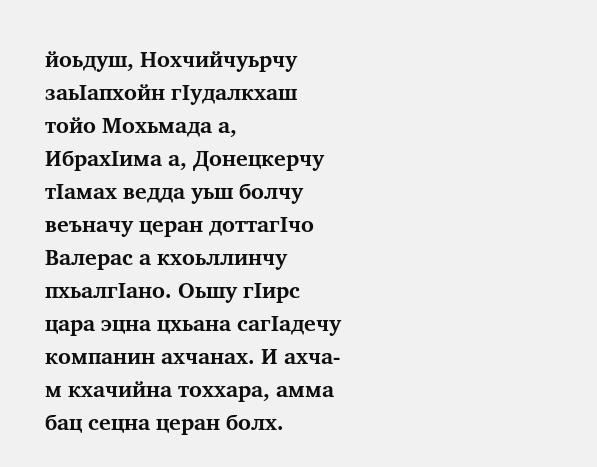йоьдуш, Нохчийчуьрчу заьIапхойн гIудалкхаш тойо Мохьмада а, ИбрахIима а, Донецкерчу тIамах ведда уьш болчу веъначу церан доттагIчо Валерас а кхоьллинчу пхьалгIано. Оьшу гIирс цара эцна цхьана сагIадечу компанин ахчанах. И ахча-м кхачийна тоххара, амма бац сецна церан болх.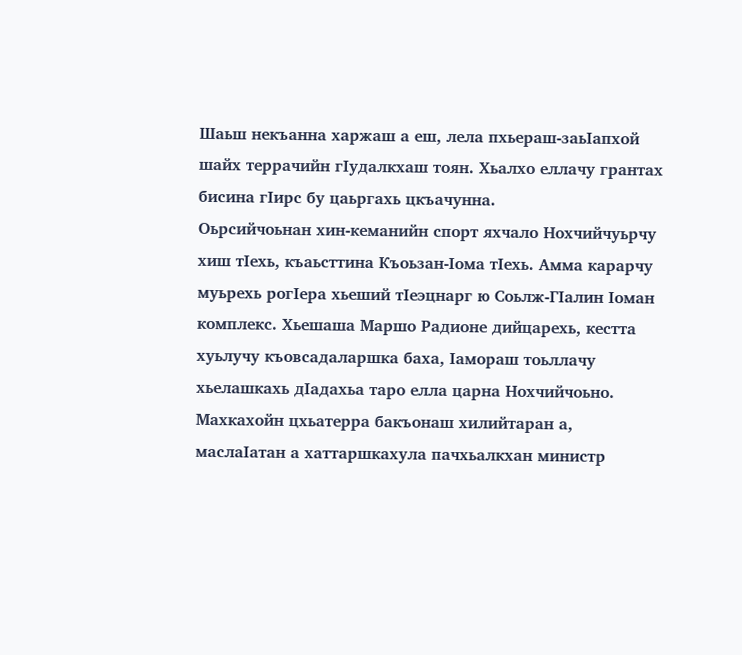Шаьш некъанна харжаш а еш, лела пхьераш-заьIапхой шайх террачийн гIудалкхаш тоян. Хьалхо еллачу грантах бисина гIирс бу цаьргахь цкъачунна.
Оьрсийчоьнан хин-кеманийн спорт яхчало Нохчийчуьрчу хиш тIехь, къаьсттина Къоьзан-Iома тIехь. Амма карарчу муьрехь рогIера хьеший тIеэцнарг ю Соьлж-ГIалин Iоман комплекс. Хьешаша Маршо Радионе дийцарехь, кестта хуьлучу къовсадаларшка баха, Iамораш тоьллачу хьелашкахь дIадахьа таро елла царна Нохчийчоьно.
Махкахойн цхьатерра бакъонаш хилийтаран а, маслаIатан а хаттаршкахула пачхьалкхан министр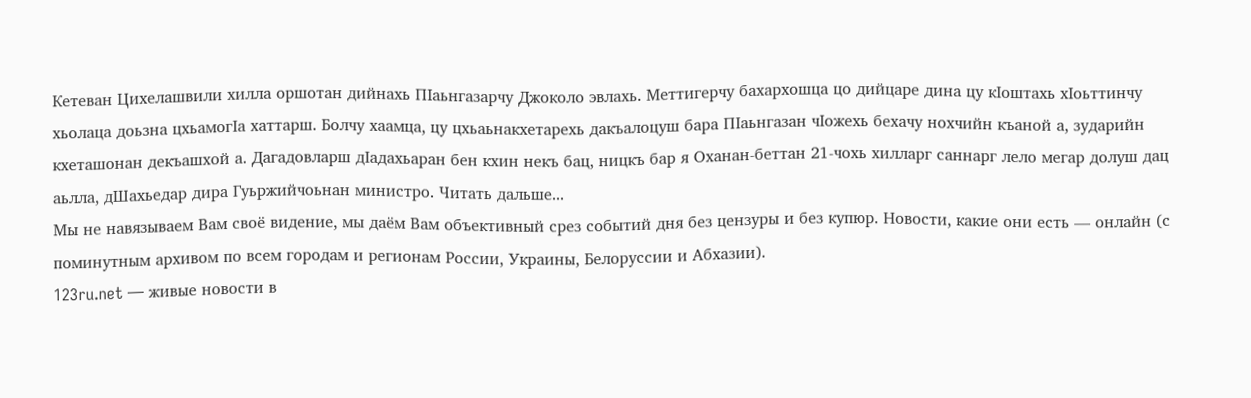Кетеван Цихелашвили хилла оршотан дийнахь ПIаьнгазарчу Джоколо эвлахь. Меттигерчу бахархошца цо дийцаре дина цу кIоштахь хIоьттинчу хьолаца доьзна цхьамогIа хаттарш. Болчу хаамца, цу цхьаьнакхетарехь дакъалоцуш бара ПIаьнгазан чIожехь бехачу нохчийн къаной а, зударийн кхеташонан декъашхой а. Дагадовларш дIадахьаран бен кхин некъ бац, ницкъ бар я Оханан-беттан 21-чохь хилларг саннарг лело мегар долуш дац аьлла, дШахьедар дира Гуьржийчоьнан министро. Читать дальше...
Мы не навязываем Вам своё видение, мы даём Вам объективный срез событий дня без цензуры и без купюр. Новости, какие они есть — онлайн (с поминутным архивом по всем городам и регионам России, Украины, Белоруссии и Абхазии).
123ru.net — живые новости в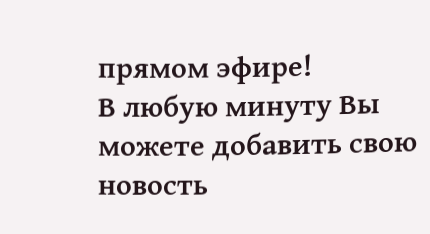прямом эфире!
В любую минуту Вы можете добавить свою новость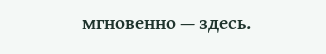мгновенно — здесь.